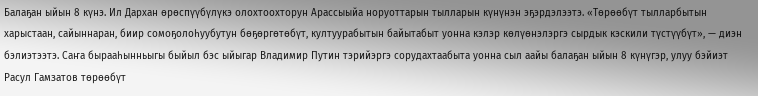Балаҕан ыйын 8 күнэ. Ил Дархан өрөспүүбүлүкэ олохтоохторун Арассыыйа норуоттарын тылларын күнүнэн эҕэрдэлээтэ. «Төрөөбүт тылларбытын харыстаан, сайыннаран, биир сомоҕолоһуубутун бөҕөргөтөбүт, култуурабытын байытабыт уонна кэлэр көлүөнэлэргэ сырдык кэскили түстүүбүт», — диэн бэлиэтээтэ. Саҥа бырааһынньыгы быйыл бэс ыйыгар Владимир Путин тэрийэргэ сорудахтаабыта уонна сыл аайы балаҕан ыйын 8 күнүгэр, улуу бэйиэт Расул Гамзатов төрөөбүт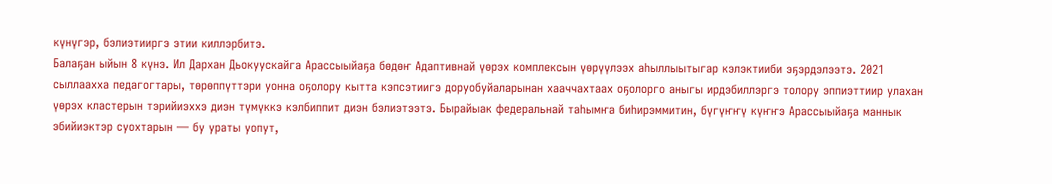күнүгэр, бэлиэтииргэ этии киллэрбитэ.
Балаҕан ыйын 8 күнэ. Ил Дархан Дьокуускайга Арассыыйаҕа бөдөҥ Адаптивнай үөрэх комплексын үөрүүлээх аһыллыытыгар кэлэктииби эҕэрдэлээтэ. 2021 сыллаахха педагогтары, төрөппүттэри уонна оҕолору кытта кэпсэтиигэ доруобуйаларынан хааччахтаах оҕолорго аныгы ирдэбиллэргэ толору эппиэттиир улахан үөрэх кластерын тэрийиэххэ диэн түмүккэ кэлбиппит диэн бэлиэтээтэ. Бырайыак федеральнай таһымҥа биһирэммитин, бүгүҥҥү күҥҥэ Арассыыйаҕа маннык эбийиэктэр суохтарын — бу ураты уопут,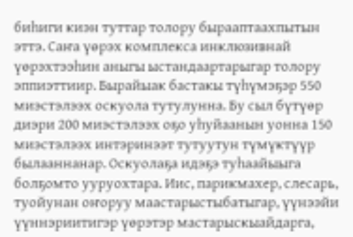биһиги киэн туттар толору бырааптаахпытын эттэ. Саҥа үөрэх комплекса инклюзивнай үөрэхтээһин аныгы ыстандаартарыгар толору эппиэттиир. Бырайыак бастакы түһүмэҕэр 550 миэстэлээх оскуола тутулунна. Бу сыл бүтүөр диэри 200 миэстэлээх оҕо уһуйаанын уонна 150 миэстэлээх интэринээт тутуутун түмүктүүр былааннанар. Оскуолаҕа идэҕэ туһаайыыга болҕомто ууруохтара. Иис, парикмахер, слесарь, туойунан оҥоруу маастарыстыбатыгар, үүнээйи үүннэриитигэр үөрэтэр мастарыскыайдарга,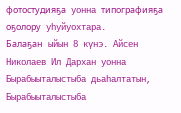фотостудияҕа уонна типографияҕа оҕолору уһуйуохтара.
Балаҕан ыйын 8 күнэ. Айсен Николаев Ил Дархан уонна Бырабыыталыстыба дьаһалтатын, Бырабыыталыстыба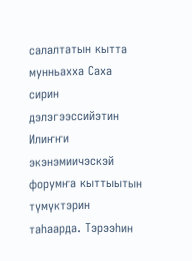салалтатын кытта мунньахха Саха сирин дэлэгээссийэтин Илиҥҥи экэнэмиичэскэй форумҥа кыттыытын түмүктэрин таһаарда. Тэрээһин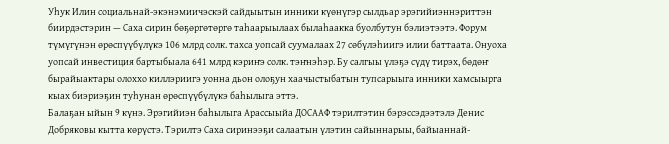Уһук Илин социальнай-экэнэмиичэскэй сайдыытын инники күөнүгэр сылдьар эрэгийиэннэриттэн биирдэстэрин — Саха сирин бөҕөргөтөргө таһаарыылаах былаһаакка буолбутун бэлиэтээтэ. Форум түмүгүнэн өрөспүүбүлүкэ 106 млрд солк. тахса уопсай суумалаах 27 сөбүлэһиигэ илии баттаата. Онуоха уопсай инвестиция бартыбыала 641 млрд кэриҥэ солк. тэҥнэһэр. Бу салгыы үлэҕэ сүдү тирэх, бөдөҥ бырайыактары олоххо киллэриигэ уонна дьон олоҕун хаачыстыбатын тупсарыыга инники хамсыырга кыах биэриэҕин туһунан өрөспүүбүлүкэ баһылыга эттэ.
Балаҕан ыйын 9 күнэ. Эрэгийиэн баһылыга Арассыыйа ДОСААФ тэрилтэтин бэрэссэдээтэлэ Денис Добряковы кытта көрүстэ. Тэрилтэ Саха сиринээҕи салаатын үлэтин сайыннарыы, байыаннай-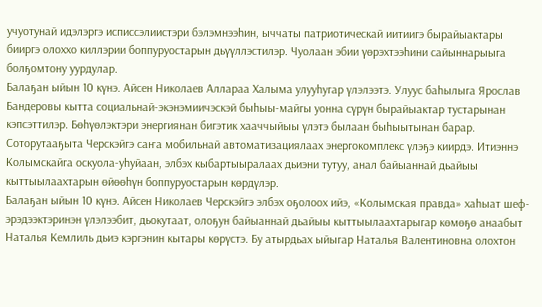учуотунай идэлэргэ исписсэлиистэри бэлэмнээһин, ыччаты патриотическай иитиигэ бырайыактары бииргэ олоххо киллэрии боппуруостарын дьүүллэстилэр. Чуолаан эбии үөрэхтээһини сайыннарыыга болҕомтону уурдулар.
Балаҕан ыйын 10 күнэ. Айсен Николаев Аллараа Халыма улууһугар үлэлээтэ. Улуус баһылыга Ярослав Бандеровы кытта социальнай-экэнэмиичэскэй быһыы-майгы уонна сүрүн бырайыактар тустарынан кэпсэттилэр. Бөһүөлэктэри энергиянан бигэтик хааччыйыы үлэтэ былаан быһыытынан барар. Соторутааҕыта Черскэйгэ саҥа мобильнай автоматизациялаах энергокомплекс үлэҕэ киирдэ. Итиэннэ Колымскайга оскуола-уһуйаан, элбэх кыбартыыралаах дьиэни тутуу, анал байыаннай дьайыы кыттыылаахтарын өйөөһүн боппуруостарын көрдүлэр.
Балаҕан ыйын 10 күнэ. Айсен Николаев Черскэйгэ элбэх оҕолоох ийэ, «Колымская правда» хаһыат шеф-эрэдээктэринэн үлэлээбит, дьокутаат, олоҕун байыаннай дьайыы кыттыылаахтарыгар көмөҕө анаабыт Наталья Кемлиль дьиэ кэргэнин кытары көрүстэ. Бу атырдьах ыйыгар Наталья Валентиновна олохтон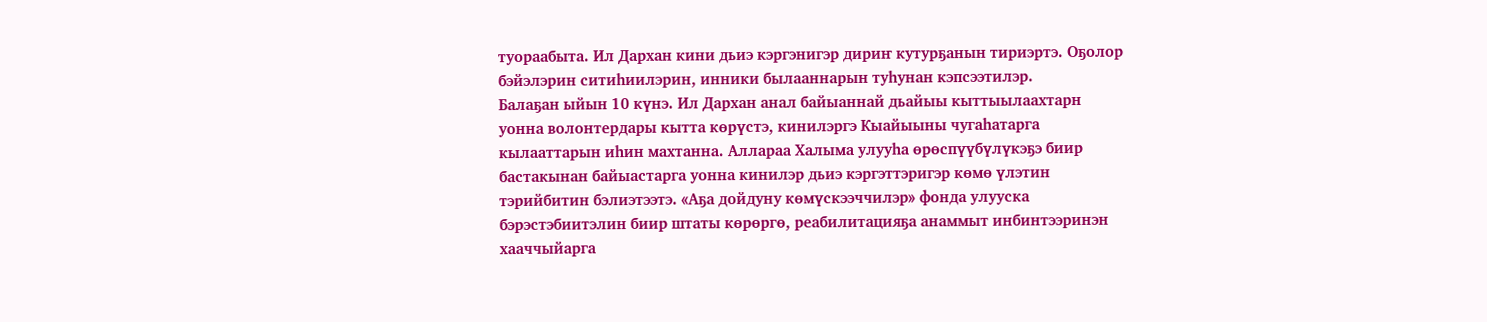туораабыта. Ил Дархан кини дьиэ кэргэнигэр дириҥ кутурҕанын тириэртэ. Оҕолор бэйэлэрин ситиһиилэрин, инники былааннарын туһунан кэпсээтилэр.
Балаҕан ыйын 10 күнэ. Ил Дархан анал байыаннай дьайыы кыттыылаахтарн уонна волонтердары кытта көрүстэ, кинилэргэ Кыайыыны чугаһатарга кылааттарын иһин махтанна. Аллараа Халыма улууһа өрөспүүбүлүкэҕэ биир бастакынан байыастарга уонна кинилэр дьиэ кэргэттэригэр көмө үлэтин тэрийбитин бэлиэтээтэ. «Аҕа дойдуну көмүскээччилэр» фонда улууска бэрэстэбиитэлин биир штаты көрөргө, реабилитацияҕа анаммыт инбинтээринэн хааччыйарга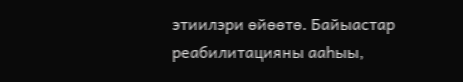этиилэри өйөөтө. Байыастар реабилитацияны ааһыы,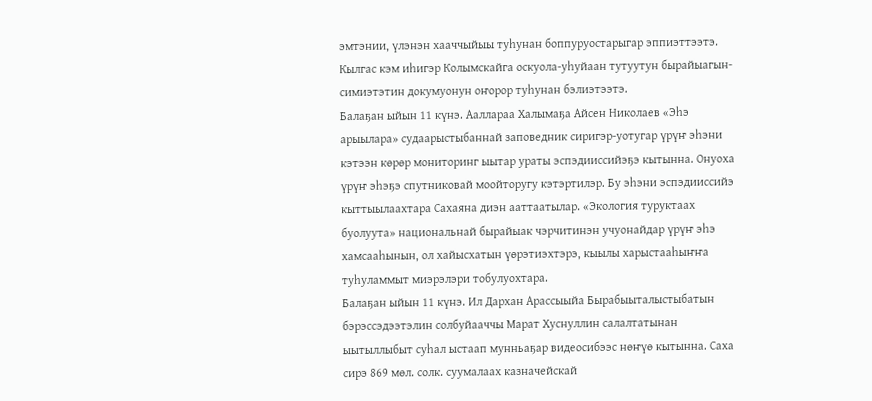эмтэнии, үлэнэн хааччыйыы туһунан боппуруостарыгар эппиэттээтэ. Кылгас кэм иһигэр Колымскайга оскуола-уһуйаан тутуутун бырайыагын-симиэтэтин докумуонун оҥорор туһунан бэлиэтээтэ.
Балаҕан ыйын 11 күнэ. Ааллараа Халымаҕа Айсен Николаев «Эһэ арыылара» судаарыстыбаннай заповедник сиригэр-уотугар үрүҥ эһэни кэтээн көрөр мониторинг ыытар ураты эспэдииссийэҕэ кытынна. Онуоха үрүҥ эһэҕэ спутниковай моойторугу кэтэртилэр. Бу эһэни эспэдииссийэ кыттыылаахтара Сахаяна диэн ааттаатылар. «Экология туруктаах буолуута» национальнай бырайыак чэрчитинэн учуонайдар үрүҥ эһэ хамсааһынын, ол хайысхатын үөрэтиэхтэрэ, кыылы харыстааһыҥҥа туһуламмыт миэрэлэри тобулуохтара.
Балаҕан ыйын 11 күнэ. Ил Дархан Арассыыйа Бырабыыталыстыбатын бэрэссэдээтэлин солбуйааччы Марат Хуснуллин салалтатынан ыытыллыбыт суһал ыстаап мунньаҕар видеосибээс нөҥүө кытынна. Саха сирэ 869 мөл. солк. суумалаах казначейскай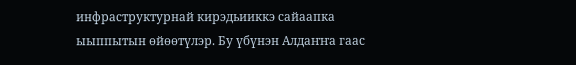инфраструктурнай кирэдьииккэ сайаапка ыыппытын өйөөтүлэр. Бу үбүнэн Алдаҥҥа гаас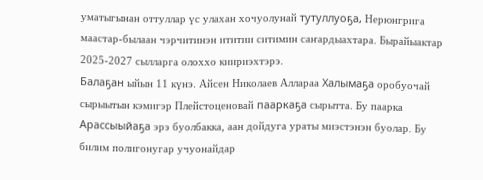уматыгынан оттуллар үс улахан хочуолунай тутуллуоҕа, Нерюнгрига маастар-былаан чэрчитинэн ититии ситимин саҥардыахтара. Бырайыактар 2025-2027 сылларга олоххо киириэхтэрэ.
Балаҕан ыйын 11 күнэ. Айсен Николаев Аллараа Халымаҕа оробуочай сырыытын кэмигэр Плейстоценовай пааркаҕа сырытта. Бу паарка Арассыыйаҕа эрэ буолбакка, аан дойдуга ураты миэстэнэн буолар. Бу билим полигонугар учуонайдар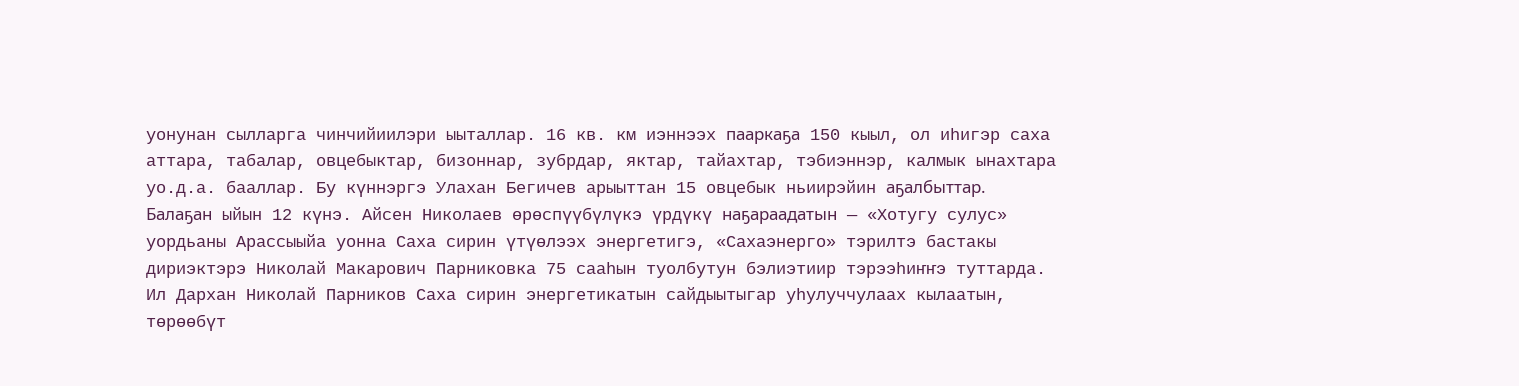уонунан сылларга чинчийиилэри ыыталлар. 16 кв. км иэннээх пааркаҕа 150 кыыл, ол иһигэр саха аттара, табалар, овцебыктар, бизоннар, зубрдар, яктар, тайахтар, тэбиэннэр, калмык ынахтара уо.д.а. бааллар. Бу күннэргэ Улахан Бегичев арыыттан 15 овцебык ньиирэйин аҕалбыттар.
Балаҕан ыйын 12 күнэ. Айсен Николаев өрөспүүбүлүкэ үрдүкү наҕараадатын — «Хотугу сулус» уордьаны Арассыыйа уонна Саха сирин үтүөлээх энергетигэ, «Сахаэнерго» тэрилтэ бастакы дириэктэрэ Николай Макарович Парниковка 75 сааһын туолбутун бэлиэтиир тэрээһиҥҥэ туттарда. Ил Дархан Николай Парников Саха сирин энергетикатын сайдыытыгар уһулуччулаах кылаатын, төрөөбүт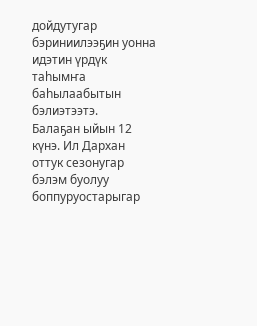дойдутугар бэриниилээҕин уонна идэтин үрдүк таһымҥа баһылаабытын бэлиэтээтэ.
Балаҕан ыйын 12 күнэ. Ил Дархан оттук сезонугар бэлэм буолуу боппуруостарыгар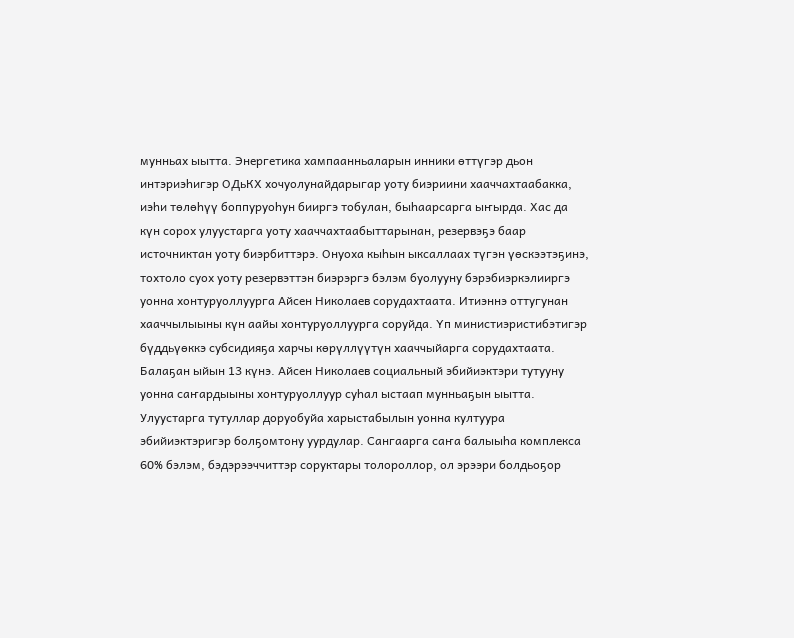мунньах ыытта. Энергетика хампаанньаларын инники өттүгэр дьон интэриэһигэр ОДьКХ хочуолунайдарыгар уоту биэриини хааччахтаабакка, иэһи төлөһүү боппуруоһун бииргэ тобулан, быһаарсарга ыҥырда. Хас да күн сорох улуустарга уоту хааччахтаабыттарынан, резервэҕэ баар источниктан уоту биэрбиттэрэ. Онуоха кыһын ыксаллаах түгэн үөскээтэҕинэ, тохтоло суох уоту резервэттэн биэрэргэ бэлэм буолууну бэрэбиэркэлииргэ уонна хонтуруоллуурга Айсен Николаев сорудахтаата. Итиэннэ оттугунан хааччылыыны күн аайы хонтуруоллуурга соруйда. Үп министиэристибэтигэр бүддьүөккэ субсидияҕа харчы көрүллүүтүн хааччыйарга сорудахтаата.
Балаҕан ыйын 13 күнэ. Айсен Николаев социальный эбийиэктэри тутууну уонна саҥардыыны хонтуруоллуур суһал ыстаап мунньаҕын ыытта. Улуустарга тутуллар доруобуйа харыстабылын уонна култуура эбийиэктэригэр болҕомтону уурдулар. Сангаарга саҥа балыыһа комплекса 60% бэлэм, бэдэрээччиттэр соруктары толороллор, ол эрээри болдьоҕор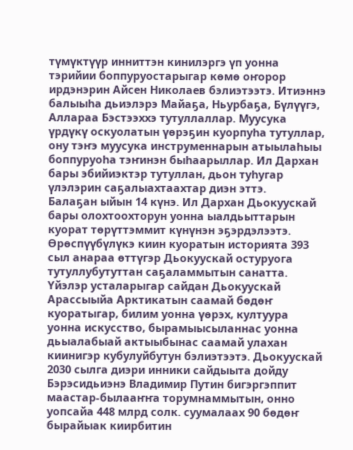түмүктүүр инниттэн кинилэргэ үп уонна тэрийии боппуруостарыгар көмө оҥорор ирдэнэрин Айсен Николаев бэлиэтээтэ. Итиэннэ балыыһа дьиэлэрэ Майаҕа, Ньурбаҕа, Бүлүүгэ, Аллараа Бэстээххэ тутуллаллар. Муусука үрдүкү оскуолатын үөрэҕин куорпуһа тутуллар, ону тэҥэ муусука инструменнарын атыылаһыы боппуруоһа тэҥинэн быһаарыллар. Ил Дархан бары эбийиэктэр тутуллан, дьон туһугар үлэлэрин саҕалыахтаахтар диэн эттэ.
Балаҕан ыйын 14 күнэ. Ил Дархан Дьокуускай бары олохтоохторун уонна ыалдьыттарын куорат төрүттэммит күнүнэн эҕэрдэлээтэ. Өрөспүүбүлүкэ киин куоратын историята 393 сыл анараа өттүгэр Дьокуускай остуруога тутуллубутуттан саҕаламмытын санатта. Үйэлэр усталарыгар сайдан Дьокуускай Арассыыйа Арктикатын саамай бөдөҥ куоратыгар, билим уонна үөрэх, култуура уонна искусство, бырамыысыланнас уонна дьыалабыай актыыбынас саамай улахан киинигэр кубулуйбутун бэлиэтээтэ. Дьокуускай 2030 сылга диэри инники сайдыыта дойду Бэрэсидьиэнэ Владимир Путин бигэргэппит маастар-былааҥҥа торумнаммытын, онно уопсайа 448 млрд солк. суумалаах 90 бөдөҥ бырайыак киирбитин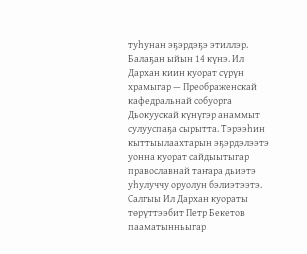туһунан эҕэрдэҕэ этиллэр.
Балаҕан ыйын 14 күнэ. Ил Дархан киин куорат сүрүн храмыгар — Преображенскай кафедральнай собуорга Дьокуускай күнүгэр анаммыт сулууспаҕа сырытта. Тэрээһин кыттыылаахтарын эҕэрдэлээтэ уонна куорат сайдыытыгар православнай таҥара дьиэтэ уһулуччу оруолун бэлиэтээтэ.
Салгыы Ил Дархан куораты төрүттээбит Петр Бекетов пааматынньыгар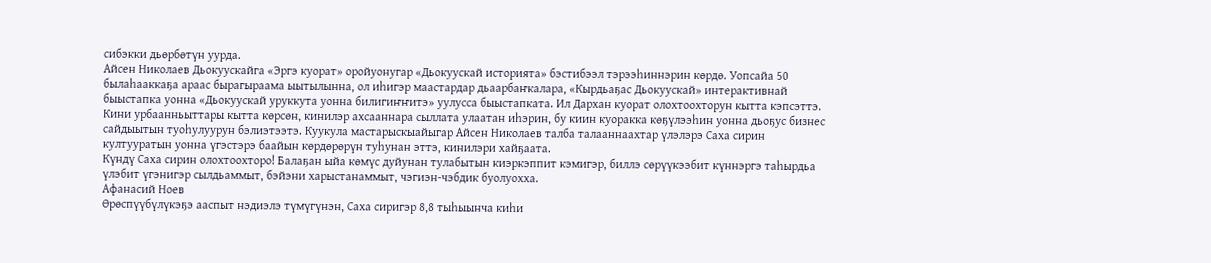сибэкки дьөрбөтүн уурда.
Айсен Николаев Дьокуускайга «Эргэ куорат» оройуонугар «Дьокуускай историята» бэстибээл тэрээһиннэрин көрдө. Уопсайа 50 былаһааккаҕа араас бырагыраама ыытылынна, ол иһигэр маастардар дьаарбаҥкалара, «Кырдьаҕас Дьокуускай» интерактивнай быыстапка уонна «Дьокуускай уруккута уонна билигиҥҥитэ» уулусса быыстапката. Ил Дархан куорат олохтоохторун кытта кэпсэттэ. Кини урбаанньыттары кытта көрсөн, кинилэр ахсааннара сыллата улаатан иһэрин, бу киин куоракка көҕүлээһин уонна дьоҕус бизнес сайдыытын туоһулуурун бэлиэтээтэ. Куукула мастарыскыайыгар Айсен Николаев талба талааннаахтар үлэлэрэ Саха сирин култууратын уонна үгэстэрэ баайын көрдөрөрүн туһунан эттэ, кинилэри хайҕаата.
Күндү Саха сирин олохтоохторо! Балаҕан ыйа көмүс дуйунан тулабытын киэркэппит кэмигэр, биллэ сөрүүкээбит күннэргэ таһырдьа үлэбит үгэнигэр сылдьаммыт, бэйэни харыстанаммыт, чэгиэн-чэбдик буолуохха.
Афанасий Ноев
Өрөспүүбүлүкэҕэ ааспыт нэдиэлэ түмүгүнэн, Саха сиригэр 8,8 тыһыынча киһи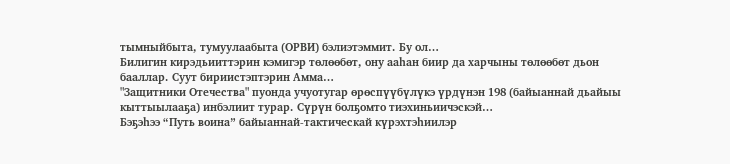тымныйбыта, тумуулаабыта (ОРВИ) бэлиэтэммит. Бу ол…
Билигин кирэдьииттэрин кэмигэр төлөөбөт, ону ааһан биир да харчыны төлөөбөт дьон бааллар. Суут бириистэптэрин Амма…
"Защитники Отечества" пуонда учуотугар өрөспүүбүлүкэ үрдүнэн 198 (байыаннай дьайыы кыттыылааҕа) инбэлиит турар. Сүрүн болҕомто тиэхиньиичэскэй…
Бэҕэһээ “Путь воина” байыаннай-тактическай күрэхтэһиилэр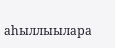аһыллыылара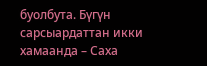буолбута. Бүгүн сарсыардаттан икки хамаанда – Саха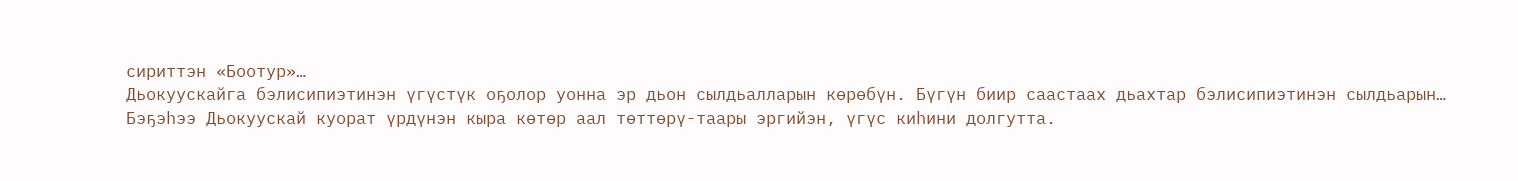сириттэн «Боотур»…
Дьокуускайга бэлисипиэтинэн үгүстүк оҕолор уонна эр дьон сылдьалларын көрөбүн. Бүгүн биир саастаах дьахтар бэлисипиэтинэн сылдьарын…
Бэҕэһээ Дьокуускай куорат үрдүнэн кыра көтөр аал төттөрү-таары эргийэн, үгүс киһини долгутта.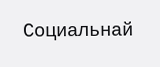Социальнай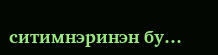ситимнэринэн бу…